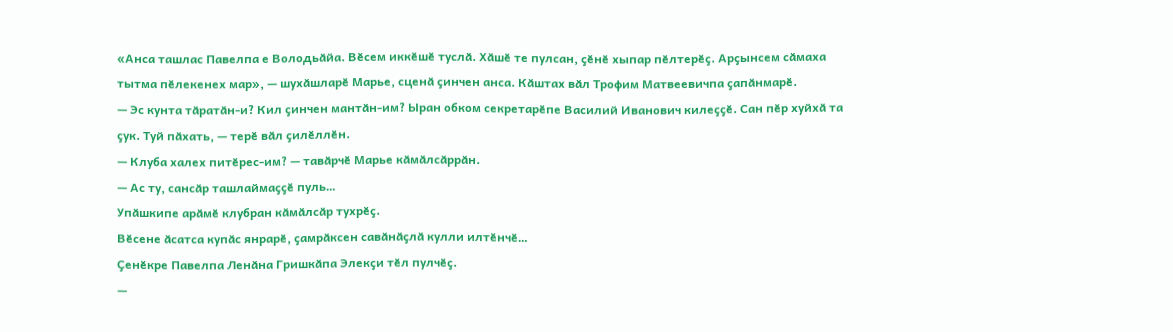«Анса ташлас Павелпа е Володьӑйа. Вӗсем иккӗшӗ туслӑ. Хӑшӗ те пулсан, ҫӗнӗ хыпар пӗлтерӗҫ. Арҫынсем сӑмаха тытма пӗлекенех мар», — шухӑшларӗ Марье, сценӑ ҫинчен анса. Кӑштах вӑл Трофим Матвеевичпа ҫапӑнмарӗ.
— Эс кунта тӑратӑн-и? Кил ҫинчен мантӑн-им? Ыран обком секретарӗпе Василий Иванович килеҫҫӗ. Сан пӗр хуйхӑ та ҫук. Туй пӑхать, — терӗ вӑл ҫилӗллӗн.
— Клуба халех питӗрес-им? — тавӑрчӗ Марье кӑмӑлсӑррӑн.
— Ас ту, сансӑр ташлаймаҫҫӗ пуль…
Упӑшкипе арӑмӗ клубран кӑмӑлсӑр тухрӗҫ.
Вӗсене ӑсатса купӑс янрарӗ, ҫамрӑксен савӑнӑҫлӑ кулли илтӗнчӗ…
Ҫенӗкре Павелпа Ленӑна Гришкӑпа Элекҫи тӗл пулчӗҫ.
—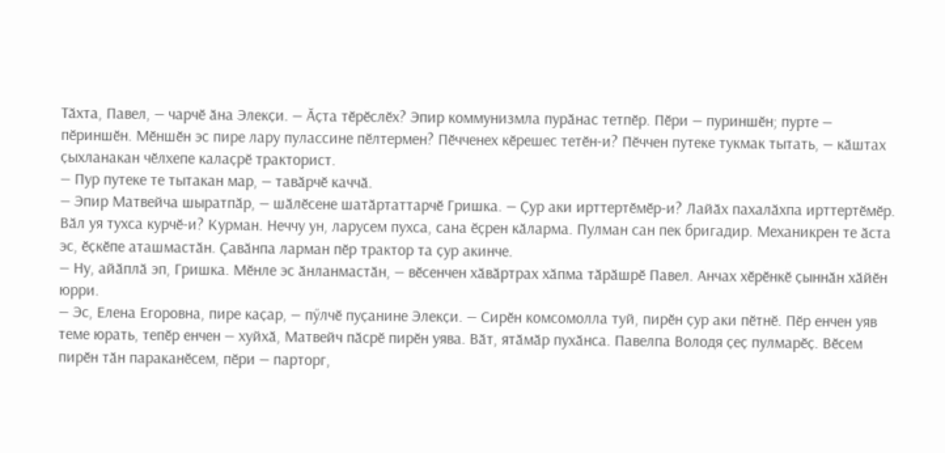Тӑхта, Павел, — чарчӗ ӑна Элекҫи. — Ӑҫта тӗрӗслӗх? Эпир коммунизмла пурӑнас тетпӗр. Пӗри — пуриншӗн; пурте — пӗриншӗн. Мӗншӗн эс пире лару пулассине пӗлтермен? Пӗчченех кӗрешес тетӗн-и? Пӗччен путеке тукмак тытать, — кӑштах ҫыхланакан чӗлхепе калаҫрӗ тракторист.
— Пур путеке те тытакан мар, — тавӑрчӗ каччӑ.
— Эпир Матвейча шыратпӑр, — шӑлӗсене шатӑртаттарчӗ Гришка. — Ҫур аки ирттертӗмӗр-и? Лайӑх пахалӑхпа ирттертӗмӗр. Вӑл уя тухса курчӗ-и? Курман. Неччу ун, ларусем пухса, сана ӗҫрен кӑларма. Пулман сан пек бригадир. Механикрен те ӑста эс, ӗҫкӗпе аташмастӑн. Ҫавӑнпа ларман пӗр трактор та ҫур акинче.
— Ну, айӑплӑ эп, Гришка. Мӗнле эс ӑнланмастӑн, — вӗсенчен хӑвӑртрах хӑпма тӑрӑшрӗ Павел. Анчах хӗрӗнкӗ ҫыннӑн хӑйӗн юрри.
— Эс, Елена Егоровна, пире каҫар, — пӳлчӗ пуҫанине Элекҫи. — Сирӗн комсомолла туй, пирӗн ҫур аки пӗтнӗ. Пӗр енчен уяв теме юрать, тепӗр енчен — хуйхӑ, Матвейч пӑсрӗ пирӗн уява. Вӑт, ятӑмӑр пухӑнса. Павелпа Володя ҫеҫ пулмарӗҫ. Вӗсем пирӗн тӑн параканӗсем, пӗри — парторг,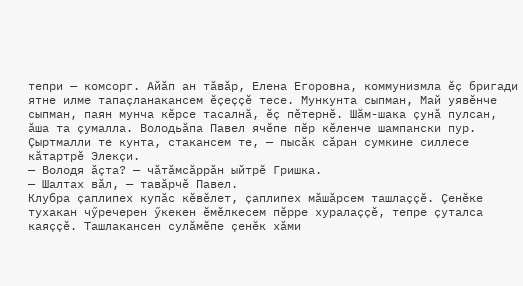тепри — комсорг. Айӑп ан тӑвӑр, Елена Егоровна, коммунизмла ӗҫ бригади ятне илме тапаҫланакансем ӗҫеҫҫӗ тесе. Мункунта сыпман, Май уявӗнче сыпман, паян мунча кӗрсе тасалнӑ, ӗҫ пӗтернӗ. Шӑм-шака ҫунӑ пулсан, ӑша та ҫумалла. Володьӑпа Павел ячӗпе пӗр кӗленче шампански пур. Ҫыртмалли те кунта, стакансем те, — пысӑк сӑран сумкине силлесе кӑтартрӗ Элекҫи.
— Володя ӑҫта? — чӑтӑмсӑррӑн ыйтрӗ Гришка.
— Шалтах вӑл, — тавӑрчӗ Павел.
Клубра ҫаплипех купӑс кӗвӗлет, ҫаплипех мӑшӑрсем ташлаҫҫӗ. Ҫенӗке тухакан чӳречерен ӳкекен ӗмӗлкесем пӗрре хуралаҫҫӗ, тепре ҫуталса каяҫҫӗ. Ташлакансен сулӑмӗпе ҫенӗк хӑми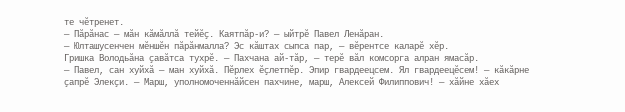те чӗтренет.
— Пӑрӑнас — мӑн кӑмӑллӑ тейӗҫ. Каятпӑр-и? — ыйтрӗ Павел Ленӑран.
— Юлташусенчен мӗншӗн пӑрӑнмалла? Эс кӑштах сыпса пар, — вӗрентсе каларӗ хӗр.
Гришка Володьӑна ҫавӑтса тухрӗ. — Пахчана ай-тӑр, — терӗ вӑл комсорга алран ямасӑр.
— Павел, сан хуйхӑ — ман хуйхӑ. Пӗрлех ӗҫлетпӗр. Эпир гвардеецсем. Ял гвардеецӗсем! — кӑкӑрне ҫапрӗ Элекҫи. — Марш, уполномоченнӑйсен пахчине, марш, Алексей Филиппович! — хӑйне хӑех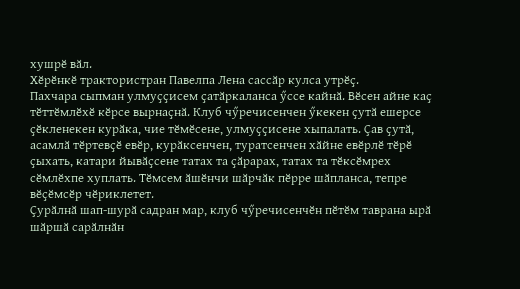хушрӗ вӑл.
Хӗрӗнкӗ трактористран Павелпа Лена сассӑр кулса утрӗҫ.
Пахчара сыпман улмуҫҫисем ҫатӑркаланса ӳссе кайнӑ. Вӗсен айне каҫ тӗттӗмлӗхӗ кӗрсе вырнаҫнӑ. Клуб чӳречисенчен ӳкекен ҫутӑ ешерсе ҫӗкленекен курӑка, чие тӗмӗсене, улмуҫҫисене хыпалать. Ҫав ҫутӑ, асамлӑ тӗртевҫӗ евӗр, курӑксенчен, туратсенчен хӑйне евӗрлӗ тӗрӗ ҫыхать, катари йывӑҫсене татах та ҫӑрарах, татах та тӗксӗмрех сӗмлӗхпе хуплать. Тӗмсем ӑшӗнчи шӑрчӑк пӗрре шӑпланса, тепре вӗҫӗмсӗр чӗриклетет.
Ҫурӑлнӑ шап-шурӑ садран мар, клуб чӳречисенчӗн пӗтӗм таврана ырӑ шӑршӑ сарӑлнӑн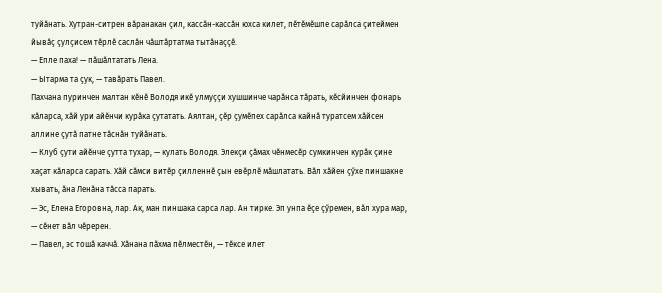туйӑнать. Хутран-ситрен вӑранакан ҫил, кассӑн-кассӑн юхса килет, пӗтӗмӗшпе сарӑлса ҫитеймен йывӑҫ ҫулҫисем тӗрлӗ саслӑн чӑштӑртатма тытӑнаҫҫӗ.
— Епле паха! — пӑшӑлтатать Лена.
— Ытарма та ҫук, — тавӑрать Павел.
Пахчана пуринчен малтан кӗнӗ Володя икӗ улмуҫҫи хушшинче чарӑнса тӑрать, кӗсйинчен фонарь кӑларса, хӑй ури айӗнчи курӑка ҫутатать. Аялтан, ҫӗр ҫумӗпех сарӑлса кайнӑ туратсем хӑйсен аллине ҫутӑ патне тӑснӑн туйӑнать.
— Клуб ҫути айӗнче ҫутта тухар, — кулать Володя. Элекҫи ҫӑмах чӗнмесӗр сумкинчен курӑк ҫине хаҫат кӑларса сарать. Хӑй сӑмси витӗр ҫилленнӗ ҫын евӗрлӗ мӑшлатать. Вӑл хӑйен ҫӳхе пиншакне хывать, ӑна Ленӑна тӑсса парать.
— Эс, Елена Егоровна, лар. Ак, ман пиншака сарса лар. Ан тирке. Эп унпа ӗҫе ҫӳремен, вӑл хура мар, — сӗнет вӑл чӗререн.
— Павел, эс тошӑ каччӑ. Хӑнана пӑхма пӗлместӗн, — тӗксе илет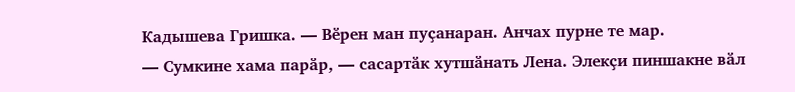Кадышева Гришка. — Вӗрен ман пуҫанаран. Анчах пурне те мар.
— Сумкине хама парӑр, — сасартӑк хутшӑнать Лена. Элекҫи пиншакне вӑл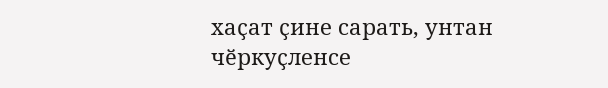хаҫат ҫине сарать, унтан чӗркуҫленсе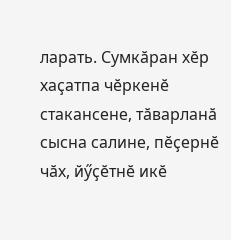ларать. Сумкӑран хӗр хаҫатпа чӗркенӗ стакансене, тӑварланӑ сысна салине, пӗҫернӗ чӑх, йӳҫӗтнӗ икӗ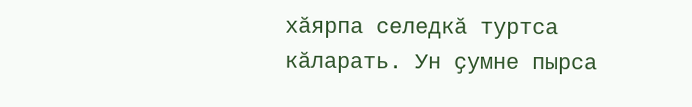хӑярпа селедкӑ туртса кӑларать. Ун ҫумне пырса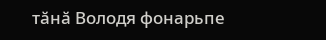тӑнӑ Володя фонарьпе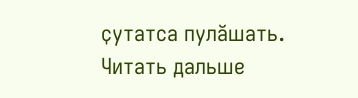ҫутатса пулӑшать.
Читать дальше